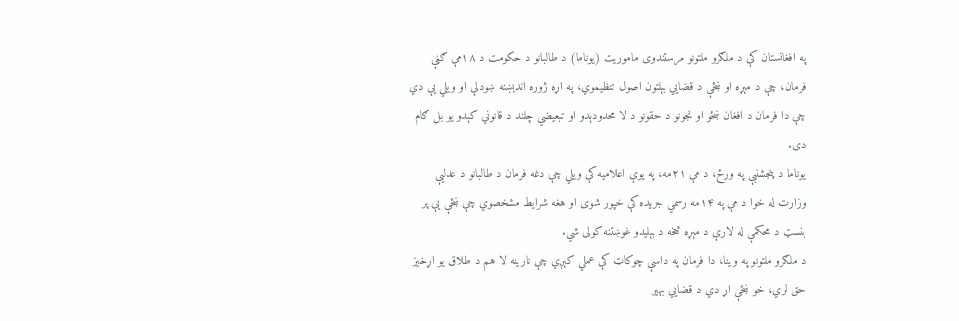په افغانستان کې د ملګرو ملتونو مرستندوی ماموریت (یوناما) د طالبانو د حکومت د ۱۸مې ګڼې فرمان، چې د مېړه او ښځې د قضايي بېلتون اصول تنظیموي، په اړه ژوره اندېښنه ښودلې او ویلي یې دي چې دا فرمان د افغان ښځو او نجونو د حقونو د لا محدودېدو او تبعیضي چلند د قانوني کېدو یو بل ګام دی.
یوناما د پنجشنبې په ورځ، د مې ۲۱مه، په یوې اعلامیه کې ویلي چې دغه فرمان د طالبانو د عدلیې وزارت له خوا د مې په ۱۴مه رسمي جریده کې خپور شوی او هغه شرایط مشخصوي چې ښځې یې پر بنسټ د محکمې له لارې د مېړه څخه د بېلیدو غوښتنه کولی شي.
د ملګرو ملتونو په وینا، دا فرمان په داسې چوکاټ کې عملي کېږي چې نارینه لا هم د طلاق یو اړخیز حق لري، خو ښځې اړ دي د قضايي بهیر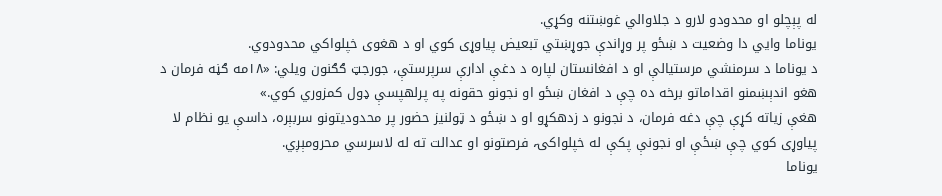له پېچلو او محدودو لارو د جلاوالي غوښتنه وکړي.
یوناما وايي دا وضعیت د ښځو پر وړاندې جوړښتي تبعیض پیاوړی کوي او د هغوی خپلواکي محدودوي.
د یوناما د سرمنشي مرستیالې او د افغانستان لپاره د دغې ادارې سرپرستې، جورجټ ګګنون ویلي: «۱۸مه ګڼه فرمان د هغو اندېښمنو اقداماتو برخه ده چې د افغان ښځو او نجونو حقونه په پرلهپسې ډول کمزوري کوي.»
هغې زیاته کړې چې دغه فرمان، د نجونو د زدهکړو او د ښځو د ټولنیز حضور پر محدودیتونو سربېره، داسې یو نظام لا پیاوړی کوي چې ښځې او نجونې پکې له خپلواکۍ، فرصتونو او عدالت ته له لاسرسي محرومېږي.
یوناما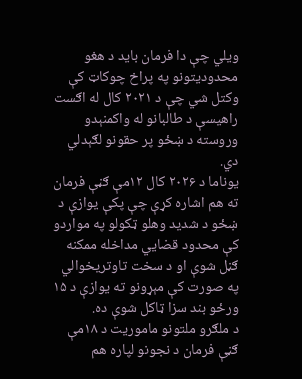ویلي چې دا فرمان باید د هغو محدودیتونو په پراخ چوکاټ کې وکتل شي چې د ۲۰۲۱ کال له اګست راهیسې د طالبانو له واکمنېدو وروسته د ښځو پر حقونو لګېدلي دي.
یوناما د ۲۰۲۶ کال ۱۲مې ګڼې فرمان ته هم اشاره کړې چې پکې یوازې د ښځو د شدید وهلو ټکولو په مواردو کې محدود قضايي مداخله ممکنه ګڼل شوې او د سخت تاوتریخوالي په صورت کې مېړونو ته یوازې د ۱۵ ورځو بند سزا ټاکل شوې ده.
د ملګرو ملتونو ماموریت د ۱۸مې ګڼې فرمان د نجونو لپاره هم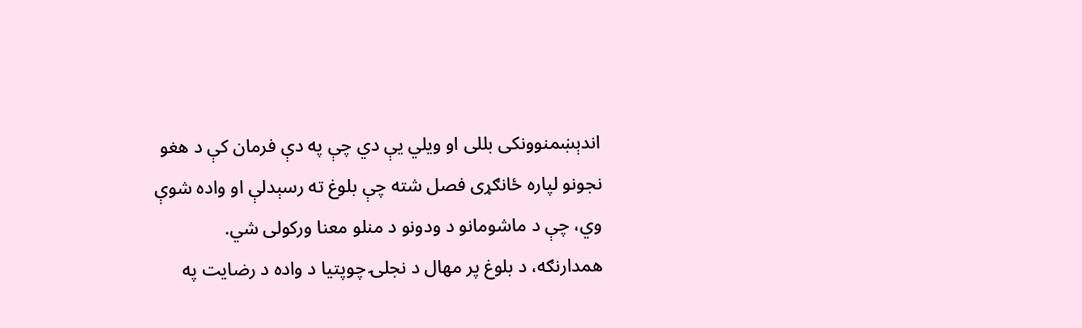اندېښمنوونکی بللی او ویلي یې دي چې په دې فرمان کې د هغو نجونو لپاره ځانګړی فصل شته چې بلوغ ته رسېدلې او واده شوې وي، چې د ماشومانو د ودونو د منلو معنا ورکولی شي.
همدارنګه، د بلوغ پر مهال د نجلۍ چوپتیا د واده د رضایت په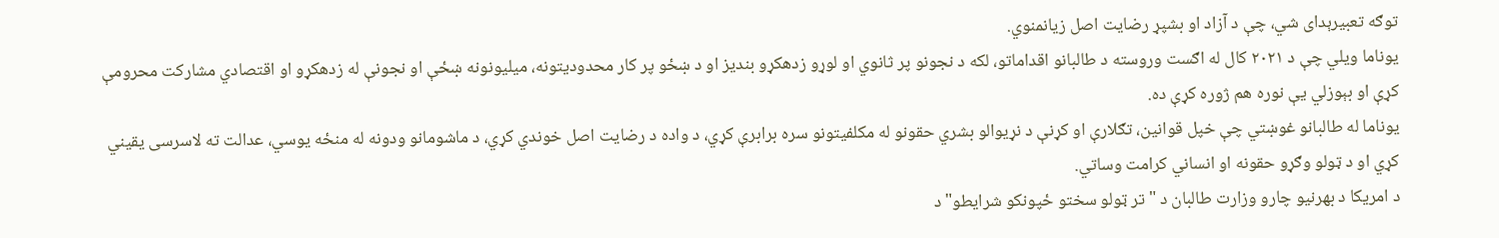توګه تعبیرېدای شي، چې د آزاد او بشپړ رضایت اصل زیانمنوي.
یوناما ویلي چې د ۲۰۲۱ کال له اګست وروسته د طالبانو اقداماتو، لکه د نجونو پر ثانوي او لوړو زدهکړو بندیز او د ښځو پر کار محدودیتونه، میلیونونه ښځې او نجونې له زدهکړو او اقتصادي مشارکت محرومې کړې او بېوزلي یې نوره هم ژوره کړې ده.
یوناما له طالبانو غوښتي چې خپل قوانین، تګلارې او کړنې د نړیوالو بشري حقونو له مکلفیتونو سره برابرې کړي، د واده د رضایت اصل خوندي کړي، د ماشومانو ودونه له منځه یوسي، عدالت ته لاسرسی یقیني کړي او د ټولو وګړو حقونه او انساني کرامت وساتي.
د امریکا د بهرنیو چارو وزارت طالبان د "تر ټولو سختو ځپونکو شرایطو" د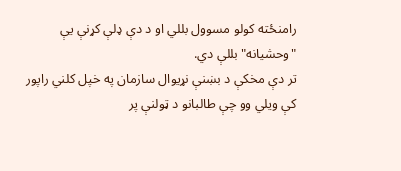رامنځته کولو مسوول بللي او د دې ډلې کړنې یې "وحشیانه" بللې دي.
تر دې مخکې د بښنې نړیوال سازمان په خپل کلني راپور کې ویلي وو چې طالبانو د ټولنې پر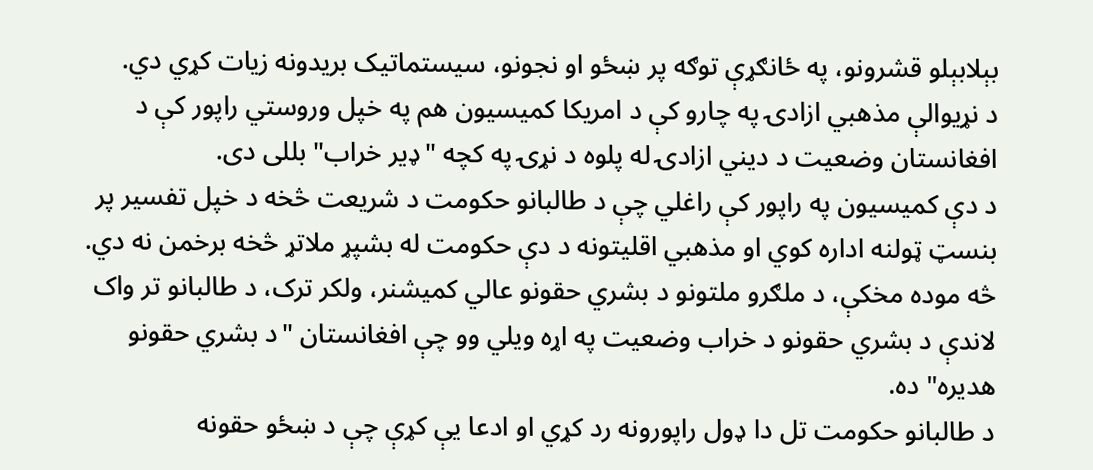بېلابېلو قشرونو، په ځانګړې توګه پر ښځو او نجونو، سیستماتیک بریدونه زیات کړي دي.
د نړیوالې مذهبي ازادۍ په چارو کې د امریکا کمیسیون هم په خپل وروستي راپور کې د افغانستان وضعیت د دیني ازادۍ له پلوه د نړۍ په کچه "ډیر خراب" بللی دی.
د دې کمیسیون په راپور کې راغلي چې د طالبانو حکومت د شریعت څخه د خپل تفسیر پر بنسټ ټولنه اداره کوي او مذهبي اقلیتونه د دې حکومت له بشپړ ملاتړ څخه برخمن نه دي.
څه موده مخکې، د ملګرو ملتونو د بشري حقونو عالي کمیشنر، ولکر ترک، د طالبانو تر واک لاندې د بشري حقونو د خراب وضعیت په اړه ویلي وو چې افغانستان "د بشري حقونو هدیره" ده.
د طالبانو حکومت تل دا ډول راپورونه رد کړي او ادعا یې کړې چې د ښځو حقونه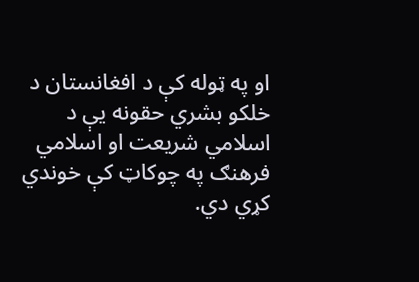او په ټوله کې د افغانستان د خلکو بشري حقونه یې د اسلامي شریعت او اسلامي فرهنګ په چوکاټ کې خوندي کړي دي.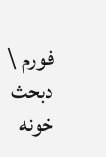فورم \ دبحث خونه